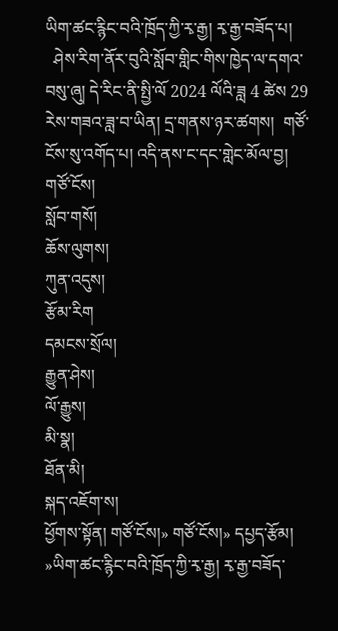ཡིག་ཚང་རྙིང་བའི་ཁྲོད་ཀྱི་རྭ་རྒྱ། རྭ་རྒྱ་བཟོད་པ།
  ཤེས་རིག་ནོར་བུའི་སློབ་གླིང་གིས་ཁྱེད་ལ་དགའ་བསུ་ཞུ། དེ་རིང་ནི་སྤྱི་ལོ 2024 ལོའི་ཟླ 4 ཚེས 29 རེས་གཟའ་ཟླ་བ་ཡིན། དྲ་གནས་ཉར་ཚགས།  གཙོ་ངོས་སུ་འགོད་པ། འདི་ནས་ང་དང་གླེང་མོལ་བྱ།
གཙོ་ངོས།
སློབ་གསོ།
ཆོས་ལུགས།
ཀུན་འདུས།
རྩོམ་རིག
དམངས་སྲོལ།
རྒྱུན་ཤེས།
ལོ་རྒྱུས།
མི་སྣ།
ཐོན་མི།
སྐད་འཇོག་ས།
ཕྱོགས་སྟོན། གཙོ་ངོས།» གཙོ་ངོས།» དཔྱད་རྩོམ། »ཡིག་ཚང་རྙིང་བའི་ཁྲོད་ཀྱི་རྭ་རྒྱ། རྭ་རྒྱ་བཟོད་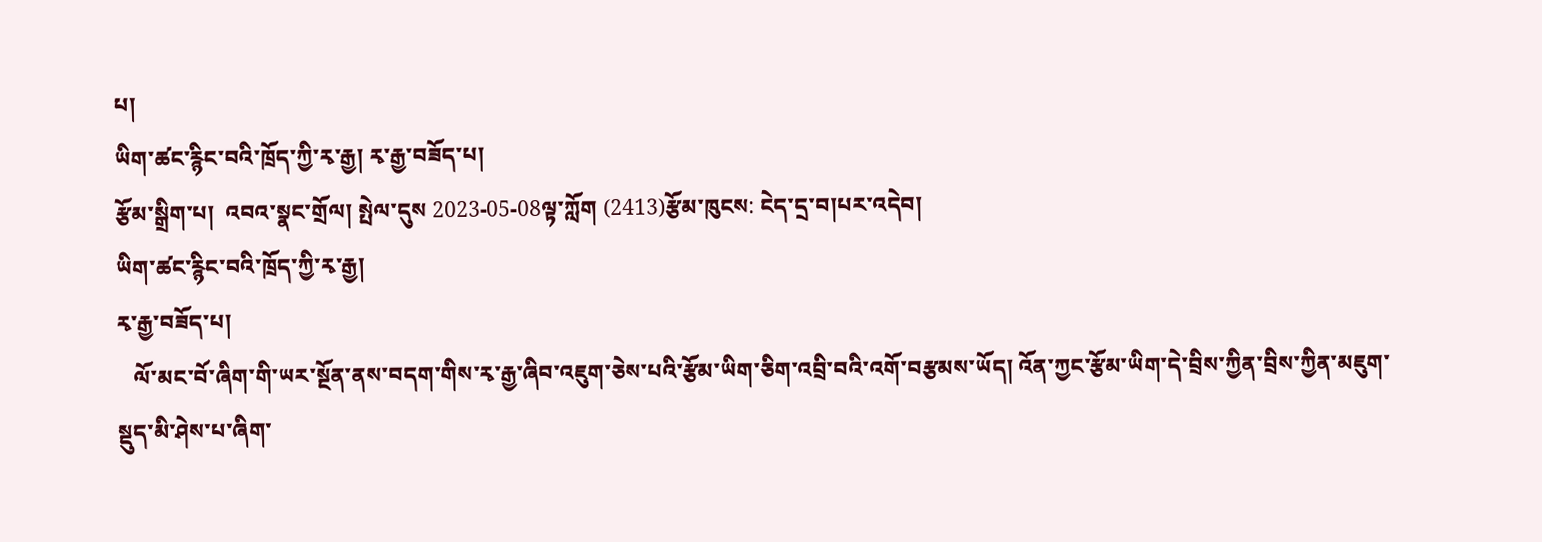པ།
ཡིག་ཚང་རྙིང་བའི་ཁྲོད་ཀྱི་རྭ་རྒྱ། རྭ་རྒྱ་བཟོད་པ།
རྩོམ་སྒྲིག་པ།  འབའ་སྣང་གྲོལ། སྤེལ་དུས 2023-05-08ལྟ་ཀློག (2413)རྩོམ་ཁུངས: ངེད་དྲ་བ།པར་འདེབ།
ཡིག་ཚང་རྙིང་བའི་ཁྲོད་ཀྱི་རྭ་རྒྱ།
རྭ་རྒྱ་བཟོད་པ།
   ལོ་མང་བོ་ཞིག་གི་ཡར་སྔོན་ནས་བདག་གིས་རྭ་རྒྱ་ཞིབ་འཇུག་ཅེས་པའི་རྩོམ་ཡིག་ཅིག་འབྲི་བའི་འགོ་བརྩམས་ཡོད། འོན་ཀྱང་རྩོམ་ཡིག་དེ་བྲིས་ཀྱིན་བྲིས་ཀྱིན་མཇུག་སྡུད་མི་ཤེས་པ་ཞིག་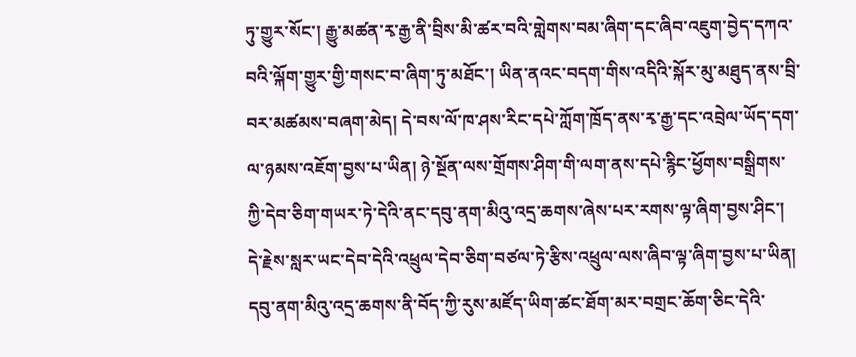ཏུ་གྱུར་སོང་། རྒྱུ་མཚན་རྭ་རྒྱ་ནི་བྲིས་མི་ཚར་བའི་གླེགས་བམ་ཞིག་དང་ཞིབ་འཇུག་བྱེད་དཀའ་བའི་ལྐོག་གྱུར་གྱི་གསང་བ་ཞིག་ཏུ་མཐོང་། ཡིན་ནའང་བདག་གིས་འདིའི་སྐོར་མུ་མཐུད་ནས་བྲི་བར་མཚམས་བཞག་མེད། དེ་བས་ལོ་ཁ་ཤས་རིང་དཔེ་ཀློག་ཁྲོད་ནས་རྭ་རྒྱ་དང་འབྲེལ་ཡོད་དག་ལ་ཉམས་འཇོག་བྱས་པ་ཡིན། ཉེ་སྔོན་ལས་གྲོགས་ཤིག་གི་ལག་ནས་དཔེ་རྙིང་ཕྱོགས་བསྒྲིགས་ཀྱི་དེབ་ཅིག་གཡར་ཏེ་དེའི་ནང་དབུ་ནག་མིའུ་འདྲ་ཆགས་ཞེས་པར་རགས་ལྟ་ཞིག་བྱས་ཤིང་། དེ་རྗེས་སླར་ཡང་དེབ་དེའི་འཕྲུལ་དེབ་ཅིག་བཙལ་ཏེ་རྩིས་འཕྲུལ་ལས་ཞིབ་ལྟ་ཞིག་བྱས་པ་ཡིན། དབུ་ནག་མིའུ་འདྲ་ཆགས་ནི་བོད་ཀྱི་རུས་མཛོད་ཡིག་ཚང་ཐོག་མར་བགྲང་ཆོག་ཅིང་དེའི་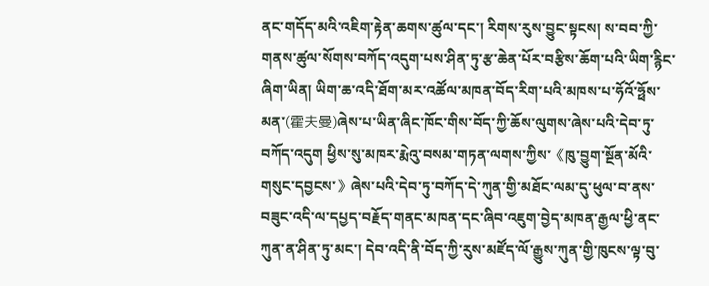ནང་གདོད་མའི་འཇིག་རྟེན་ཆགས་ཚུལ་དང་། རིགས་རུས་བྱུང་སྟངས། ས་བབ་ཀྱི་གནས་ཚུལ་སོགས་བཀོད་འདུག་པས་ཤིན་ཏུ་རྩ་ཆེན་པོར་བརྩིས་ཆོག་པའི་ཡིག་རྙིང་ཞིག་ཡིན། ཡིག་ཆ་འདི་ཐོག་མར་འཚོལ་མཁན་བོད་རིག་པའི་མཁས་པ་ཧོའོ་ཧྥོས་མན་(霍夫曼)ཞེས་པ་ཡིན་ཞིང་ཁོང་གིས་བོད་ཀྱི་ཆོས་ལུགས་ཞེས་པའི་དེབ་ཏུ་བཀོད་འདུག ཕྱིས་སུ་མཁར་རྨེའུ་བསམ་གཏན་ལགས་ཀྱིས་《ཁུ་བྱུག་སྔོན་མོའི་གསུང་དབྱངས་》ཞེས་པའི་དེབ་ཏུ་བཀོད་དེ་ཀུན་གྱི་མཐོང་ལམ་དུ་ཕུལ་བ་ནས་བཟུང་འདི་ལ་དཔྱད་བརྗོད་གནང་མཁན་དང་ཞིབ་འཇུག་བྱེད་མཁན་རྒྱལ་ཕྱི་ནང་ཀུན་ན་ཤིན་ཏུ་མང་། དེབ་འདི་ནི་བོད་ཀྱི་རུས་མཛོད་ལོ་རྒྱུས་ཀུན་གྱི་ཁུངས་ལྟ་བུ་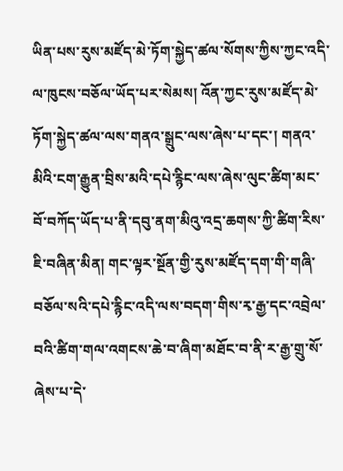ཡིན་པས་རུས་མཛོད་མེ་ཏོག་སྐྱེད་ཚལ་སོགས་ཀྱིས་ཀྱང་འདི་ལ་ཁུངས་བཅོལ་ཡོད་པར་སེམས། འོན་ཀྱང་རུས་མཛོད་མེ་ཏོག་སྐྱེད་ཚལ་ལས་གནའ་སྒྲུང་ལས་ཞེས་པ་དང་། གནའ་མིའི་ངག་རྒྱུན་བྲིས་མའི་དཔེ་རྙིང་ལས་ཞེས་ལུང་ཚིག་མང་བོ་བཀོད་ཡོད་པ་ནི་དབུ་ནག་མིའུ་འདྲ་ཆགས་ཀྱི་ཚིག་རིས་ཇི་བཞིན་མིན། གང་ལྟར་སྔོན་གྱི་རུས་མཛོད་དག་གི་གཞི་བཅོལ་སའི་དཔེ་རྙིང་འདི་ལས་བདག་གིས་རྭ་རྒྱ་དང་འབྲེལ་བའི་ཚིག་གལ་འགངས་ཆེ་བ་ཞིག་མཐོང་བ་ནི་ར་རྒྱ་གྲུ་སོ་ཞེས་པ་དེ་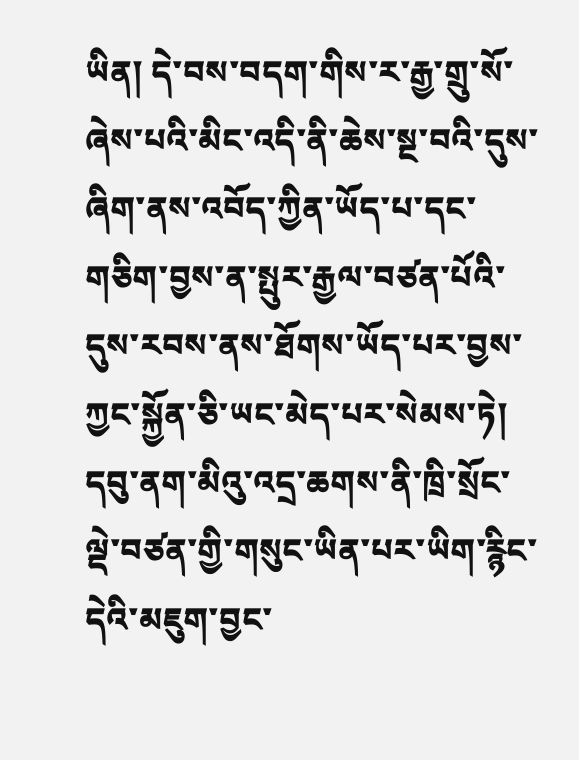ཡིན། དེ་བས་བདག་གིས་ར་རྒྱ་གྲུ་སོ་ཞེས་པའི་མིང་འདི་ནི་ཆེས་སྔ་བའི་དུས་ཞིག་ནས་འབོད་ཀྱིན་ཡོད་པ་དང་གཅིག་བྱས་ན་སྤུར་རྒྱལ་བཙན་པོའི་དུས་རབས་ནས་ཐོགས་ཡོད་པར་བྱས་ཀྱང་སྐྱོན་ཅི་ཡང་མེད་པར་སེམས་ཏེ། དབུ་ནག་མིའུ་འདྲ་ཆགས་ནི་ཁྲི་སྲོང་ལྡེ་བཙན་གྱི་གསུང་ཡིན་པར་ཡིག་རྙིང་དེའི་མཇུག་བྱང་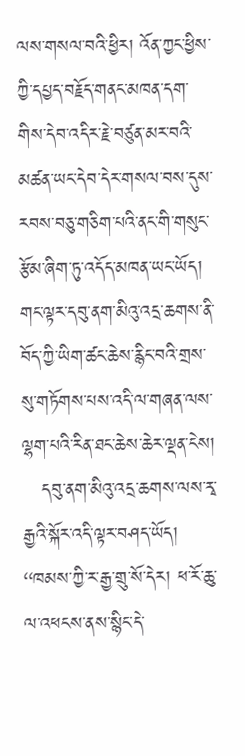ལས་གསལ་བའི་ཕྱིར། འོན་ཀྱང་ཕྱིས་ཀྱི་དཔྱད་བརྗོད་གནང་མཁན་དག་གིས་དེབ་འདིར་རྗེ་བཙུན་མར་བའི་མཚན་ཡང་དེབ་དེར་གསལ་བས་དུས་རབས་བཅུ་གཅིག་པའི་ནང་གི་གསུང་རྩོམ་ཞིག་ཏུ་འདོད་མཁན་ཡང་ཡོད། གང་ལྟར་དབུ་ནག་མིའུ་འདྲ་ཆགས་ནི་བོད་ཀྱི་ཡིག་ཚང་ཆེས་རྙིང་བའི་གྲས་སུ་གཏོགས་པས་འདི་ལ་གཞན་ལས་ལྷག་པའི་རིན་ཐང་ཆེས་ཆེར་ལྡན་ངེས།
   དབུ་ནག་མིའུ་འདྲ་ཆགས་ལས་རྭ་རྒྱའི་སྐོར་འདི་ལྟར་བཤད་ཡོད། ‘‘ཁམས་ཀྱི་ར་རྒྱ་གྲུ་སོ་དེར། ཕ་རོ་ཆུ་ལ་འཕངས་ནས་སྙིང་དེ་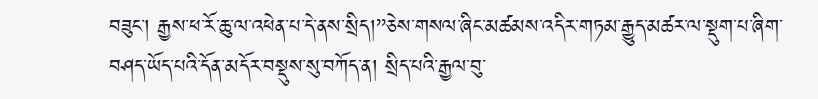བཟུང་། རྒྱས་ཕ་རོ་ཆུ་ལ་འཕེན་པ་དེ་ནས་སྲིད།’’ཅེས་གསལ་ཞིང་མཚམས་འདིར་གཏམ་རྒྱུད་མཚར་ལ་སྡུག་པ་ཞིག་བཤད་ཡོད་པའི་དོན་མདོར་བསྡུས་སུ་བཀོད་ན། སྲིད་པའི་རྒྱལ་བུ་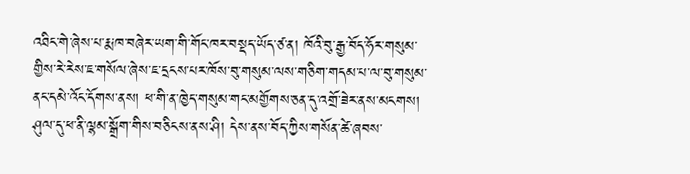འཐིང་གེ་ཞེས་པ་རྨ་ཁ་བཞེར་ཡག་གི་གོང་ཁར་བསྡད་ཡོད་ཙ་ན། ཁོའི་བུ་རྒྱ་བོད་ཧོར་གསུམ་གྱིས་རེ་རེས་ཇ་གསོལ་ཞེས་ཇ་དྲངས་པར་ཁོས་བུ་གསུམ་ལས་གཅིག་གདམ་པ་ལ་བུ་གསུམ་ནང་དམེ་འོང་དོགས་ནས། ཕ་གི་ན་ཁྱེད་གསུམ་གང་མགྱོགས་ཅན་དུ་འགྲོ་ཟེར་ནས་མངགས། ཤུལ་དུ་ཕ་ནི་ལྷམ་སྒྲོག་གིས་བཅིངས་ནས་ཤི། དེས་ནས་བོད་ཀྱིས་གསོན་ཚེ་ཞབས་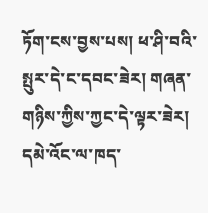ཏོག་ངས་བྱས་པས། ཕ་ཤི་བའི་སྤུར་དེ་ང་དབང་ཟེར། གཞན་གཉིས་ཀྱིས་ཀྱང་དེ་ལྟར་ཟེར། དམེ་འོང་ལ་ཁད་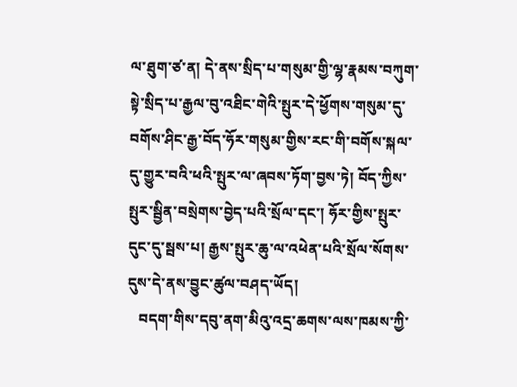ལ་ཐུག་ཙ་ན། དེ་ནས་སྲིད་པ་གསུམ་གྱི་ལྷ་རྣམས་བཀུག་སྟེ་སྲིད་པ་རྒྱལ་བུ་འཐིང་གེའི་སྤུར་དེ་ཕྱོགས་གསུམ་དུ་བགོས་ཤིང་རྒྱ་བོད་ཧོར་གསུམ་གྱིས་རང་གི་བགོས་སྐལ་དུ་གྱུར་བའི་ཕའི་སྤུར་ལ་ཞབས་ཏོག་བྱས་ཏེ། བོད་ཀྱིས་སྤུར་སྦྱིན་བསྲེགས་བྱེད་པའི་སྲོལ་དང་། ཧོར་གྱིས་སྤུར་དུང་དུ་སྦས་པ། རྒྱས་སྤུར་ཆུ་ལ་འཕེན་པའི་སྲོལ་སོགས་དུས་དེ་ནས་བྱུང་ཚུལ་བཤད་ཡོད།
   བདག་གིས་དབུ་ནག་མིའུ་འདྲ་ཆགས་ལས་ཁམས་ཀྱི་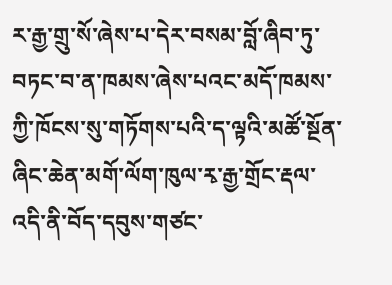ར་རྒྱ་གྲུ་སོ་ཞེས་པ་དེར་བསམ་བློ་ཞིབ་ཏུ་བཏང་བ་ན་ཁམས་ཞེས་པའང་མདོ་ཁམས་ཀྱི་ཁོངས་སུ་གཏོགས་པའི་ད་ལྟའི་མཚོ་སྔོན་ཞིང་ཆེན་མགོ་ལོག་ཁུལ་རྭ་རྒྱ་གྲོང་རྡལ་འདི་ནི་བོད་དབུས་གཙང་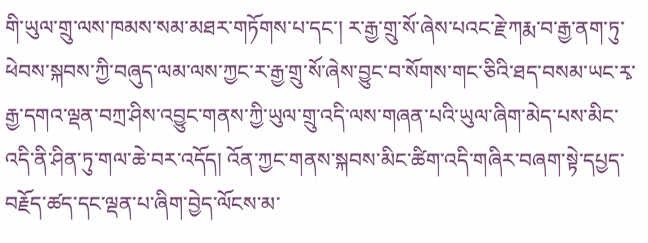གི་ཡུལ་གྲུ་ལས་ཁམས་སམ་མཐར་གཏོགས་པ་དང་། ར་རྒྱ་གྲུ་སོ་ཞེས་པའང་རྗེ་ཀརྨ་བ་རྒྱ་ནག་ཏུ་ཕེབས་སྐབས་ཀྱི་བཞུད་ལམ་ལས་ཀྱང་ར་རྒྱ་གྲུ་སོ་ཞེས་བྱུང་བ་སོགས་གང་ཅིའི་ཐད་བསམ་ཡང་རྭ་རྒྱ་དགའ་ལྡན་བཀྲ་ཤིས་འབྱུང་གནས་ཀྱི་ཡུལ་གྲུ་འདི་ལས་གཞན་པའི་ཡུལ་ཞིག་མེད་པས་མིང་འདི་ནི་ཤིན་ཏུ་གལ་ཆེ་བར་འདོད། འོན་ཀྱང་གནས་སྐབས་མིང་ཚིག་འདི་གཞིར་བཞག་སྟེ་དཔྱད་བརྗོད་ཚད་དང་ལྡན་པ་ཞིག་བྱེད་ལོངས་མ་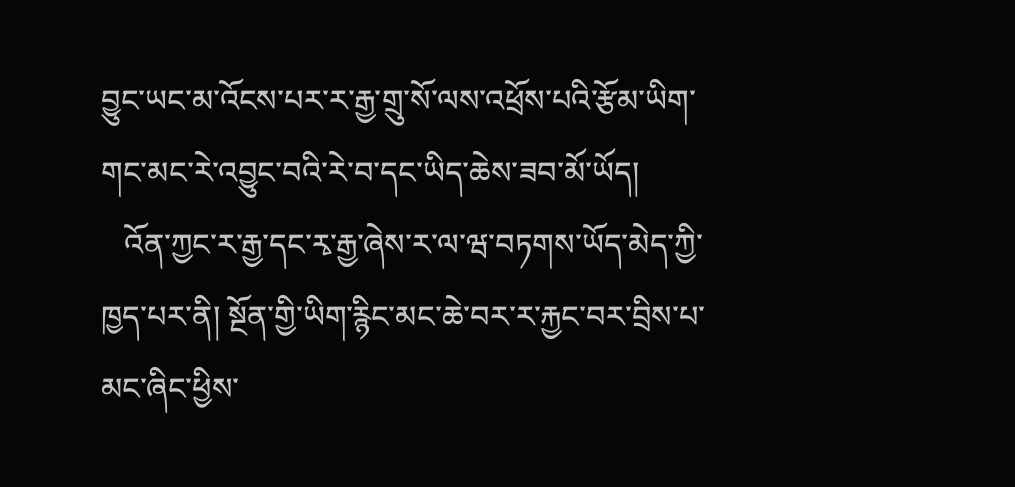བྱུང་ཡང་མ་འོངས་པར་ར་རྒྱ་གྲུ་སོ་ལས་འཕྲོས་པའི་རྩོམ་ཡིག་གང་མང་རེ་འབྱུང་བའི་རེ་བ་དང་ཡིད་ཆེས་ཟབ་མོ་ཡོད།
   འོན་ཀྱང་ར་རྒྱ་དང་རྭ་རྒྱ་ཞེས་ར་ལ་ཝ་བཏགས་ཡོད་མེད་ཀྱི་ཁྱད་པར་ནི། སྔོན་གྱི་ཡིག་རྙིང་མང་ཆེ་བར་ར་རྐྱང་བར་བྲིས་པ་མང་ཞིང་ཕྱིས་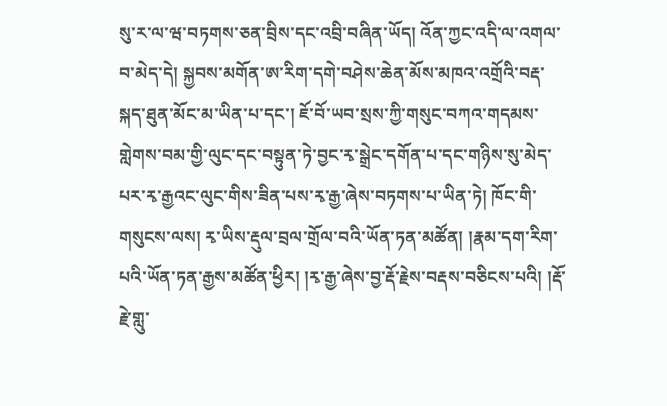སུ་ར་ལ་ཝ་བཏགས་ཅན་བྲིས་དང་འབྲི་བཞིན་ཡོད། འོན་ཀྱང་འདི་ལ་འགལ་བ་མེད་དེ། སྐྱབས་མགོན་ཨ་རིག་དགེ་བཤེས་ཆེན་མོས་མཁའ་འགྲོའི་བརྡ་སྐད་ཐུན་མོང་མ་ཡིན་པ་དང་། ཇོ་བོ་ཡབ་སྲས་ཀྱི་གསུང་བཀའ་གདམས་གླེགས་བམ་གྱི་ལུང་དང་བསྟུན་ཏེ་བྱང་རྭ་སྒྲེང་དགོན་པ་དང་གཉིས་སུ་མེད་པར་རྭ་རྒྱའང་ལུང་གིས་ཟིན་པས་རྭ་རྒྱ་ཞེས་བཏགས་པ་ཡིན་ཏེ། ཁོང་གི་གསུངས་ལས། རྭ་ཡིས་རྡུལ་བྲལ་གྲོལ་བའི་ཡོན་ཏན་མཚོན། །རྣམ་དག་རིག་པའི་ཡོན་ཏན་རྒྱས་མཚོན་ཕྱིར། །རྭ་རྒྱ་ཞེས་བྱ་རྡོ་རྗེས་བརྡས་བཅིངས་པའི། །རྡོ་རྗེ་གླུ་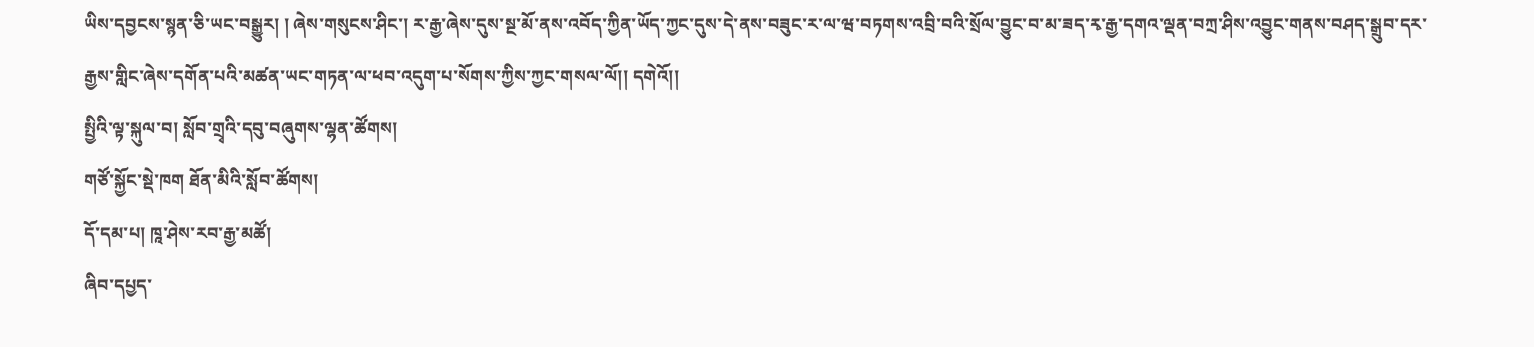ཡིས་དབྱངས་སྙན་ཅི་ཡང་བསྒྱུར། ། ཞེས་གསུངས་ཤིང་། ར་རྒྱ་ཞེས་དུས་སྔ་མོ་ནས་འབོད་ཀྱིན་ཡོད་ཀྱང་དུས་དེ་ནས་བཟུང་ར་ལ་ཝ་བཏགས་འབྲི་བའི་སྲོལ་བྱུང་བ་མ་ཟད་རྭ་རྒྱ་དགའ་ལྡན་བཀྲ་ཤིས་འབྱུང་གནས་བཤད་སྒྲུབ་དར་རྒྱས་གླིང་ཞེས་དགོན་པའི་མཚན་ཡང་གཏན་ལ་ཕབ་འདུག་པ་སོགས་ཀྱིས་ཀྱང་གསལ་ལོ།། དགེའོ།།
སྤྱིའི་ལྟ་སྐུལ་བ། སློབ་གྲྭའི་དབུ་བཞུགས་ལྷན་ཚོགས།
གཙོ་སྐྱོང་སྡེ་ཁག ཐོན་མིའི་སློབ་ཚོགས།
དོ་དམ་པ། ཁཱ་ཤེས་རབ་རྒྱ་མཚོ།
ཞིབ་དཔྱད་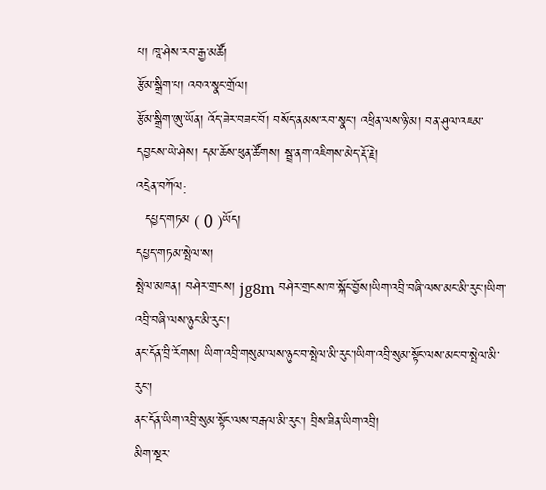པ། ཁཱ་ཤེས་རབ་རྒྱ་མཚོ།
རྩོམ་སྒྲིག་པ། འབའ་སྣང་གྲོལ།
རྩོམ་སྒྲིག་ཨུ་ཡོན། འོད་ཟེར་བཟང་བོ། བསོད་ནམས་རབ་སྣང་། འཕྲིན་ལས་ཉི་མ། བན་ཤུལ་འཇམ་དབྱངས་ཡེ་ཤེས། དམ་ཆོས་ཕུན་ཚོགས། སྦྲ་ནག་འཇིགས་མེད་རྡོ་རྗེ།
འདྲེན་བཀོལ:
  དཔྱད་གཏམ ( 0 )ཡོད།
དཔྱད་གཏམ་སྤེལ་ས།
སྤེལ་མཁན། བཤེར་གྲངས། jg8m བཤེར་གྲངས་ཁ་སྐོང་བྱོས།ཡིག་འབྲི་བཞི་ལས་མང་མི་རུང་།ཡིག་འབྲི་བཞི་ལས་ཉུང་མི་རུང་།
ནང་དོན་བྲི་རོགས། ཡིག་འབྲི་གསུམ་ལས་ཉུང་བ་སྤེལ་མི་རུང་།ཡིག་འབྲི་སུམ་སྟོང་ལས་མང་བ་སྤེལ་མི་རུང་།
ནང་དོན་ཡིག་འབྲི་སུམ་སྟོང་ལས་བརྒལ་མི་རུང་། བྲིས་ཟིན་ཡིག་འབྲི།
མིག་སྔར་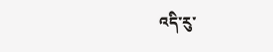འདི་རུ་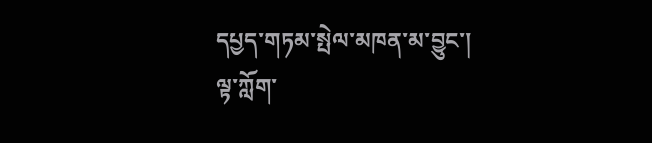དཔྱད་གཏམ་སྤེལ་མཁན་མ་བྱུང་།
ལྟ་ཀློག་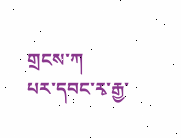གྲངས་ཀ
པར་དབང་རྭ་རྒྱ་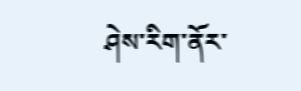ཤེས་རིག་ནོར་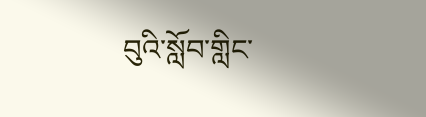བུའི་སློབ་གླིང་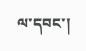ལ་དབང་།